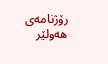رۆژنامەی ھەولێر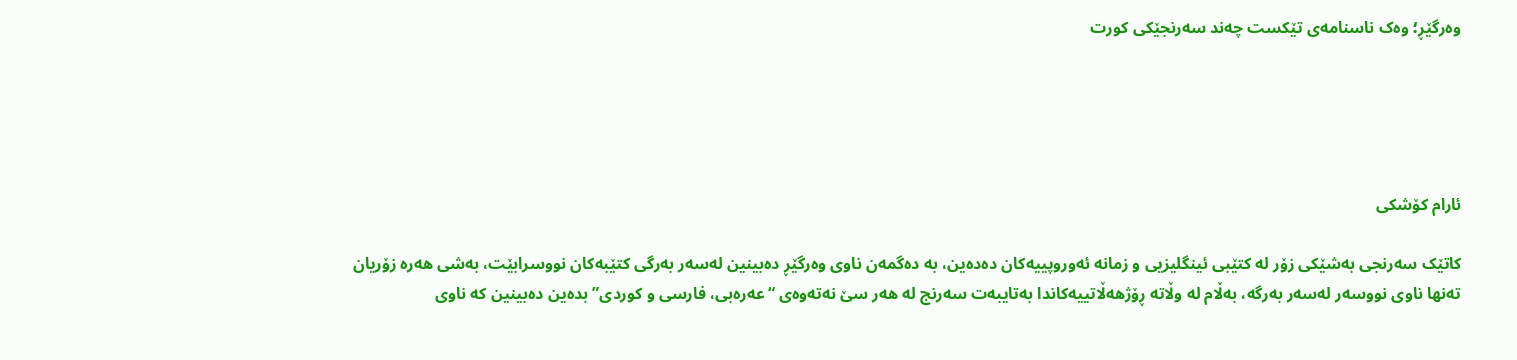وەرگێڕ؛ وەک ناسنامەی تێکست چەند سەرنجێکی کورت





ئارام کۆشکی

کاتێک سەرنجی بەشێکی زۆر لە کتێبی ئینگلیزیی و زمانە ئەوروپییەکان دەدەین، بە دەگمەن ناوی وەرگێڕ دەبینین لەسەر بەرگی کتێبەکان نووسرابێت، بەشی هەرە زۆریان تەنها ناوی نووسەر لەسەر بەرگە، بەڵام لە وڵاتە ڕۆژهەڵاتییەکاندا بەتایبەت سەرنج لە هەر سێ نەتەوەی “عەرەبی، فارسی و کوردی” بدەین دەبینین کە ناوی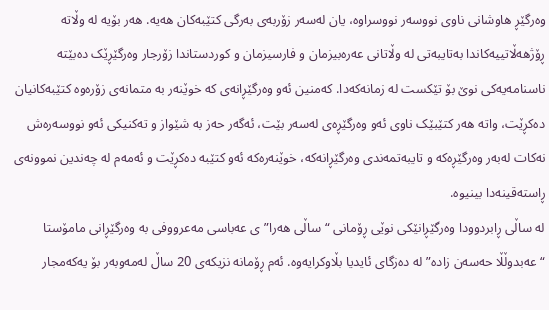وەرگێڕ هاوشانی ناوی نووسەر نووسراوە، یان لەسەر زۆربەی بەرگی کتێبەکان هەیە. هەر بۆیە لە وڵاتە ڕۆژهەڵاتییەکاندا بەتایبەتی لە وڵاتانی عەرەبیزمان و فارسیزمان و کوردستاندا زۆرجار وەرگێڕێک دەبێتە ناسنامەیەکی نوێ بۆ تێکست لە زمانەکەدا. کەمنین ئەو وەرگێڕانەی کە خوێنەر بە متمانەی زۆرەوە کتێبەکانیان دەکڕێت، واتە هەر کتێبێک ناوی ئەو وەرگێڕەی لەسەر بێت، ئەگەر حەز بە شێواز و تەکنیکی ئەو نووسەرەش نەکات لەبەر وەرگێڕەکە و تایبەتمەندی وەرگێڕانەکە، خوێنەرەکە ئەو کتێبە دەکڕێت و ئەمەم لە چەندین نموونەی ڕاستەقینەدا بینیوە.
لە ساڵی ڕابردوودا وەرگێڕانێکی نوێی ڕۆمانی “ساڵی هەرا”ی عەباسی مەعرووفی بە وەرگێڕانی مامۆستا “عەبدوڵڵا حەسەن زادە” لە دەزگای ئایدیا بڵاوکرایەوە. ئەم ڕۆمانە نزیکەی 20 ساڵ لەمەوبەر بۆ یەکەمجار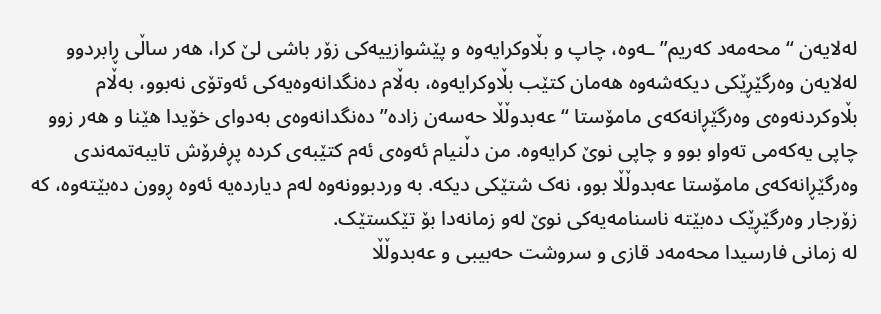لەلایەن “محەمەد کەریم”ـەوە، چاپ و بڵاوکرایەوە و پێشوازییەکی زۆر باشی لێ کرا، هەر ساڵی ڕابردوو لەلایەن وەرگێڕێکی دیکەشەوە هەمان کتێب بڵاوکرایەوە، بەڵام دەنگدانەوەیەکی ئەوتۆی نەبوو، بەڵام بڵاوکردنەوەی وەرگێڕانەکەی مامۆستا “عەبدوڵڵا حەسەن زادە” دەنگدانەوەی بەدوای خۆیدا هێنا و هەر زوو چاپی یەکەمی تەواو بوو و چاپی نوێ کرایەوە. من دڵنیام ئەوەی ئەم کتێبەی کردە پڕفرۆش تایبەتمەندی وەرگێڕانەکەی مامۆستا عەبدوڵڵا بوو، نەک شتێکی دیکە. بە وردبوونەوە لەم دیاردەیە ئەوە ڕوون دەبێتەوە، کە زۆرجار وەرگێڕێک دەبێتە ناسنامەیەکی نوێ لەو زمانەدا بۆ تێکستێک.
لە زمانی فارسیدا محەمەد قازی و سروشت حەبیبی و عەبدوڵڵا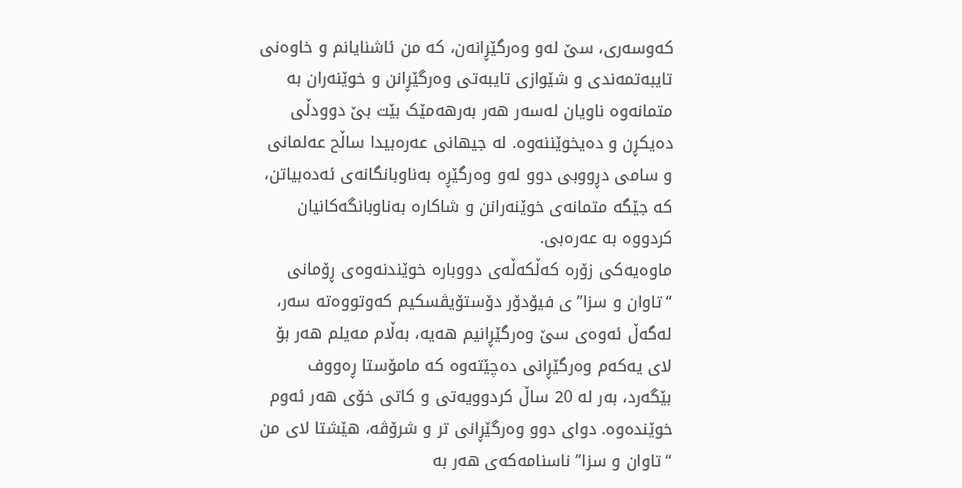کەوسەری، سێ لەو وەرگێڕانەن، کە من ئاشنایانم و خاوەنی تایبەتمەندی و شێوازی تایبەتی وەرگێڕانن و خوێنەران بە متمانەوە ناویان لەسەر هەر بەرهەمێک بێت بێ دوودڵی دەیکڕن و دەیخوێننەوە. لە جیهانی عەرەبیدا ساڵح عەلمانی و سامی دڕووبی دوو لەو وەرگێڕە بەناوبانگانەی ئەدەبیاتن، کە جێگە متمانەی خوێنەرانن و شاکارە بەناوبانگەکانیان کردووە بە عەرەبی.
ماوەیەکی زۆرە کەڵکەڵەی دووبارە خوێندنەوەی ڕۆمانی “تاوان و سزا”ی فیۆدۆر دۆستۆیڤسکیم کەوتووەتە سەر، لەگەڵ ئەوەی سێ وەرگێڕانیم هەیە، بەڵام مەیلم هەر بۆ لای یەکەم وەرگێڕانی دەچێتەوە کە مامۆستا ڕەووف بێگەرد، بەر لە 20 ساڵ کردوویەتی و کاتی خۆی هەر ئەوم خوێندەوە. دوای دوو وەرگێڕانی تر و شرۆڤە، هێشتا لای من “تاوان و سزا” ناسنامەکەی هەر بە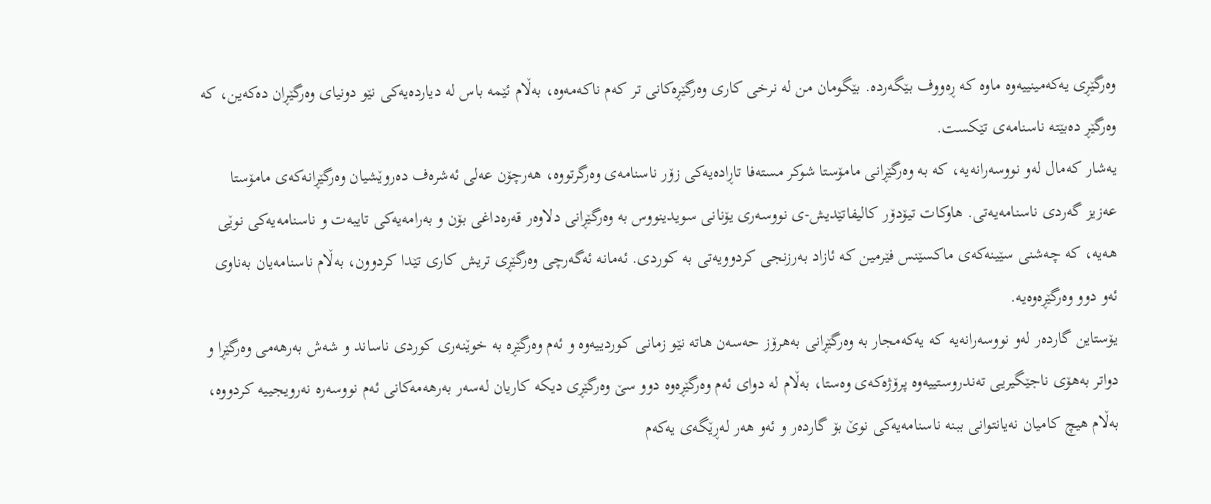وەرگێڕی یەکەمینییەوە ماوە کە ڕەووف بێگەردە. بێگومان من لە نرخی کاری وەرگێڕەکانی تر کەم ناکەمەوە، بەڵام ئێمە باس لە دیاردەیەکی نێو دونیای وەرگێڕان دەکەین، کە وەرگێڕ دەبێتە ناسنامەی تێکست.
یەشار کەمال لەو نووسەرانەیە، کە بە وەرگێڕانی مامۆستا شوکر مستەفا تاڕادەیەکی زۆر ناسنامەی وەرگرتووە، هەرچۆن عەلی ئەشرەف دەروێشیان وەرگێڕانەکەی مامۆستا عەزیز گەردی ناسنامەیەتی. هاوکات تیۆدۆر کالیفاتێدیش-ی نووسەری یۆنانی سویدینووس بە وەرگێڕانی دلاوەر قەرەداغی بۆن و بەرامەیەکی تایبەت و ناسنامەیەکی نوێی هەیە، کە چەشنی سێینەکەی ماکسێنس فێرمین کە ئازاد بەرزنجی کردوویەتی بە کوردی. ئەمانە ئەگەرچی وەرگێڕی تریش کاری تێدا کردوون، بەڵام ناسنامەیان بەناوی ئەو دوو وەرگێڕەوەیە.
یۆستاین گاردەر لەو نووسەرانەیە کە یەکەمجار بە وەرگێڕانی بەهرۆز حەسەن هاتە نێو زمانی کوردییەوە و ئەم وەرگێڕە بە خوێنەری کوردی ناساند و شەش بەرهەمی وەرگێڕا و دواتر بەهۆی ناجێگیریی تەندروستییەوە پرۆژەکەی وەستا، بەڵام لە دوای ئەم وەرگێڕەوە دوو سێ وەرگێڕی دیکە کاریان لەسەر بەرهەمەکانی ئەم نووسەرە نەرویجییە کردووە، بەڵام هیچ کامیان نەیانتوانی ببنە ناسنامەیەکی نوێ بۆ گاردەر و ئەو هەر لەڕێگەی یەکەم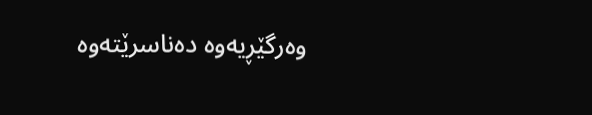وەرگێڕیەوە دەناسرێتەوە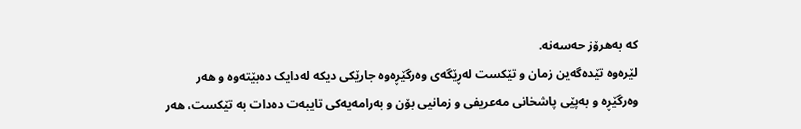کە بەهرۆز حەسەنە.
لێرەوە تێدەگەین زمان و تێکست لەڕێگەی وەرگێڕەوە جارێکی دیکە لەدایک دەبێتەوە و هەر وەرگێڕە و بەپێی پاشخانی مەعریفی و زمانیی بۆن و بەرامەیەکی تایبەت دەدات بە تێکست، هەر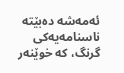ئەمەشە دەبێتە ناسنامەیەکی گرنگ، کە خوێنەر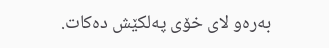بەرەو لای خۆی پەلکێش دەکات.